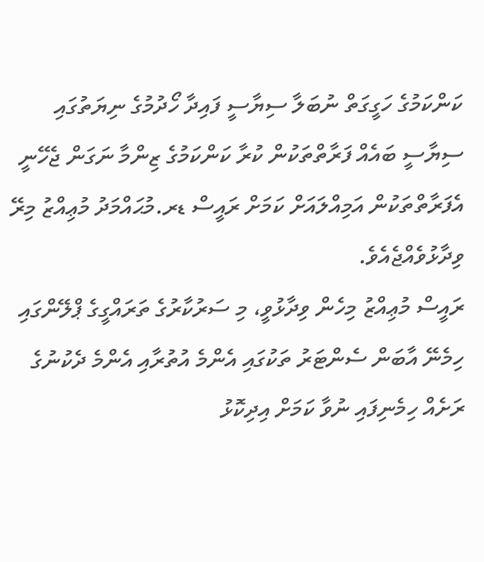ކަންކަމުގެ ހަގީގަތް ނުބަލާ ސިޔާސީ ފައިދާ ހޯދުމުގެ ނިޔަތުގައި ސިޔާސީ ބައެއް ފަރާތްތަކުން ކުރާ ކަންކަމުގެ ޒިންމާ ނަގަން ޖެހޭނީ އެފަރާތްތަކުން އަމިއްލައަށް ކަމަށް ރައީސް ޑރ.މުޙައްމަދު މުޢިއްޒު މިރޭ ވިދާޅުވެއްޖެއެވެ.
ރައީސް މުޢިއްޒު މިހެން ވިދާޅުވީ، މި ސަރުކާރުގެ ތަރައްގީގެ ޕްލޭންގައި ހިމެނޭ އާބަން ސެންޓަރު ތަކުގައި އެންމެ އުތުރާއި އެންމެ ދެކުނުގެ ރަށެއް ހިމެނިފައި ނުވާ ކަމަށް އިދިކޮޅު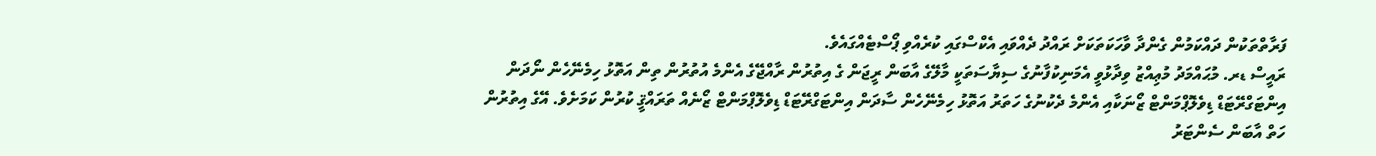ފަރާތްތަކުން ދައްކަމުން ގެންދާ ވާހަކަތަކަށް ރައްދު ދެއްވައި އެކްސްގައި ކުރެއްވި ޕޯސްޓެއްގައެވެ.
ރައީސް ޑރ. މުޙައްމަދު މުޢިއްޒު ވިދާޅުވީ އެމަނިކުފާނުގެ ސިޔާސަތަކީ މާލޭގެ އާބަން ރީޖަން ގެ އިތުރުން ރާއްޖޭގެ އެންމެ އުތުރުން ތިން އަތޮޅު ހިމެނޭހެން ނޯދަން އިންޓަގްރޭޓަޑް ޑިވެލޮޕްމަންޓް ޒޯނަކާއި އެންމެ ދެކުނުގެ ހަތަރު އަތޮޅު ހިމެނޭހެން ސާދަން އިންޓަގްރޭޓަޑް ޑިވެލޮޕްމަންޓް ޒޯނެއް ތަރައްޤީ ކުރުން ކަމަށެވެ. އޭގެ އިތުރުން ހަތް އާބަން ސެންޓަރު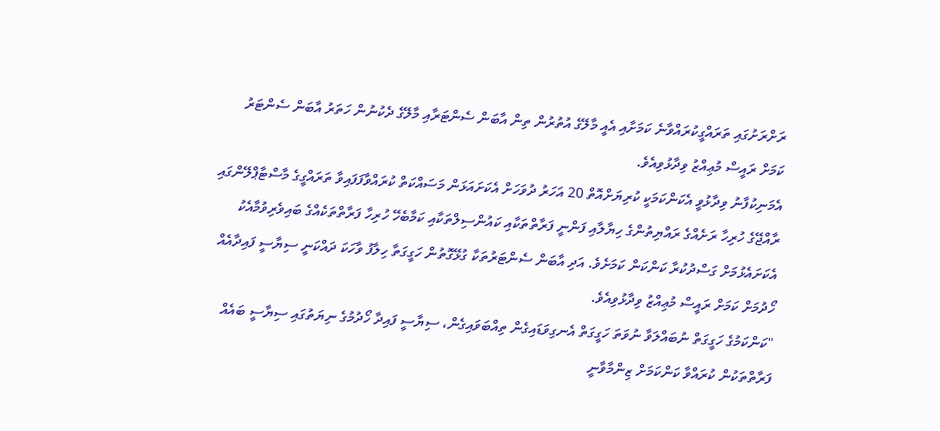ރަށްރަށުގައި ތަރައްގީކުރައްވާނެ ކަމަށާއި އެއީ މާލޭގެ އުތުރުން ތިން އާބަން ސެންޓަރާއި މާލޭގެ ދެކުނުން ހަތަރު އާބަން ސެންޓަރު ކަމަށް ރައީސް މުޢިއްޒު ވިދާޅުވިއެވެ.
އެމަނިކުފާނު ވިދާޅުވީ އެކަންކަމަކީ ކުރިޔަށްއޮތް 20 އަހަރު ދުވަހަށް އެކަށައަޅަން މަސައްކަތް ކުރައްވާފަފައިވާ ތަރައްގީގެ މާސްޓާޕްލޭންގައި ރާއްޖޭގެ ހުރިހާ ރަށެއްގެ ރައްޔިތުންގެ ހިޔާލާއި ފަންނީ ފަރާތްތަކާއި ކައުންސިލްތަކާއި ކަމާބެހޭ ހުރިހާ ފަރާތްތަކެއްގެ ބައިވެރިވުމާއެކު އެކަށައެޅުމަށް ގަސްދުކުރާ ކަންކަން ކަމަށެވެ. އަދި އާބަން ސެންޓަރުތަކާ ގުޅޭގޮތުން ހަގީގަތާ ހިލާފު ވާހަކަ ދައްކަނީ ސިޔާސީ ފައިދާއެއް ހޯދުމަށް ކަމަށް ރައީސް މުޢިއްޒު ވިދާޅުވިއެވެ.
"ކަންކަމުގެ ހަގީގަތް ނުބައްލަވާ ނުވަތަ ހަގީގަތް އެނގިވަޑައިގެން ތިއްބަވައިގެން، ސިޔާސީ ފައިދާ ހޯދުމުގެ ނިޔަތުގައި ސިޔާސީ ބައެއް ފަރާތްތަކުން ކުރައްވާ ކަންކަމަށް ޒިންމާވާނީ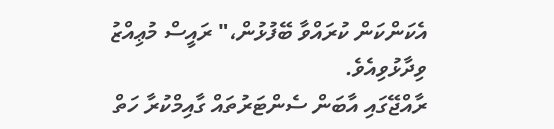އެކަންކަން ކުރައްވާ ބޭފުޅުން،" ރައީސް މުޢިއްޒު ވިދާޅުވިއެވެ.
ރާއްޖޭގައި އާބަން ސެންޓަރުތައް ގާއިމްކުރާ ހަތް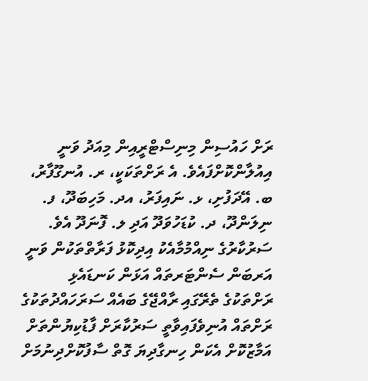ރަށް ހައުސިން މިނިސްޓްރީއިން މިއަދު ވަނީ އިއުލާންކޮށްފައެވެ. އެ ރަށްތަކަކީ، ރ. އުނގޫފާރު، ބ. އޭދަފުށި، ޅ. ނައިފަރު، އދ. މަހިބަދޫ، ފ. ނިލަންދޫ، ދ. ކުޑަހުވަދޫ އަދި ލ. ފޮނަދޫ އެވެ. ސަރުކާރުގެ ނިއްމުމާއެކު އިދިކޮޅު ފަރާތްތަކުން ވަނީ އަރބަން ސެންޓަރތައް އަޅަން ކަނޑައެޅި ރަށްތަކުގެ ތެރޭގައި ރާއްޖޭގެ ބައެއް ސަރަހައްދުތަކުގެ ރަށްތައް އުނިވެފައިވާތީ ސަރުކާރަށް ފާޑުކިޔުންތަށް އަމާޒުކޮށް އެކަން ހިނގާދިޔަ ގޮތް ސާފުކޮށްދިނުމަށް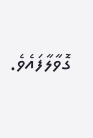ގޮވާލާފައެވެ.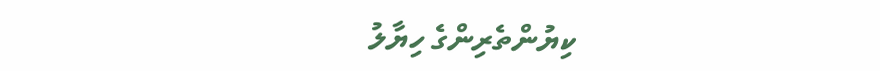ކިޔުންތެރިންގެ ހިޔާލު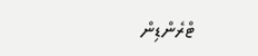ޓްރެންޑިން